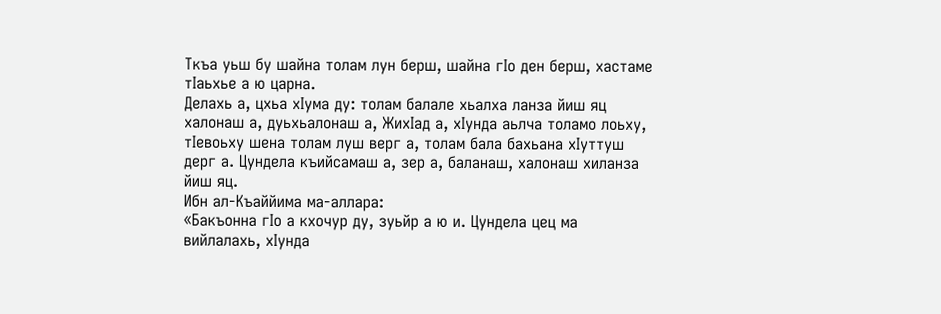Ткъа уьш бу шайна толам лун берш, шайна гIо ден берш, хастаме тIаьхье а ю царна.
Делахь а, цхьа хIума ду: толам балале хьалха ланза йиш яц халонаш а, дуьхьалонаш а, ЖихIад а, хIунда аьлча толамо лоьху, тIевоьху шена толам луш верг а, толам бала бахьана хIуттуш дерг а. Цундела къийсамаш а, зер а, баланаш, халонаш хиланза йиш яц.
Ибн ал-Къаййима ма-аллара:
«Бакъонна гIо а кхочур ду, зуьйр а ю и. Цундела цец ма вийлалахь, хIунда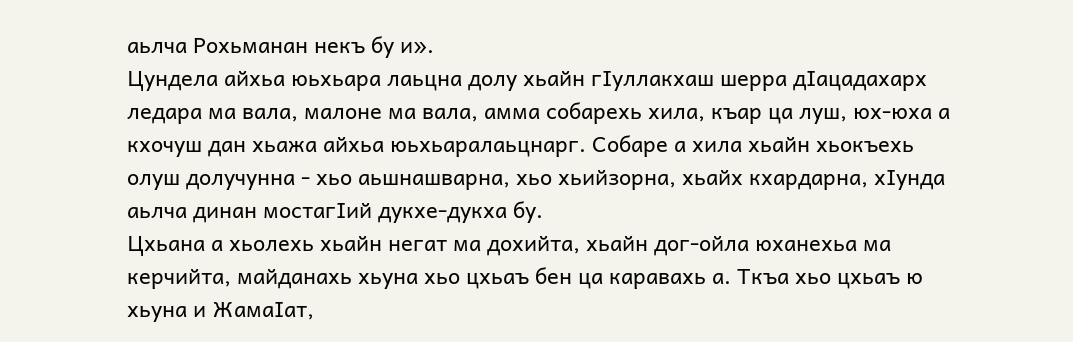аьлча Рохьманан некъ бу и».
Цундела айхьа юьхьара лаьцна долу хьайн гIуллакхаш шерра дIацадахарх ледара ма вала, малоне ма вала, амма собарехь хила, къар ца луш, юх-юха а кхочуш дан хьажа айхьа юьхьаралаьцнарг. Собаре а хила хьайн хьокъехь олуш долучунна - хьо аьшнашварна, хьо хьийзорна, хьайх кхардарна, хIунда аьлча динан мостагIий дукхе-дукха бу.
Цхьана а хьолехь хьайн негат ма дохийта, хьайн дог-ойла юханехьа ма керчийта, майданахь хьуна хьо цхьаъ бен ца каравахь а. Ткъа хьо цхьаъ ю хьуна и ЖамаIат,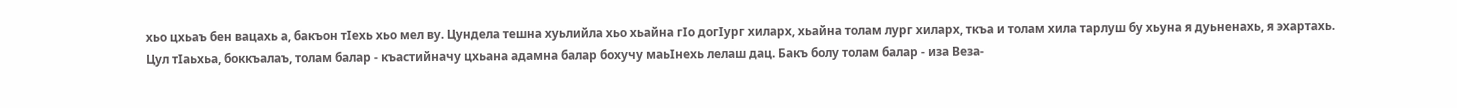хьо цхьаъ бен вацахь а, бакъон тIехь хьо мел ву. Цундела тешна хуьлийла хьо хьайна гIо догIург хиларх, хьайна толам лург хиларх, ткъа и толам хила тарлуш бу хьуна я дуьненахь, я эхартахь.
Цул тIаьхьа, боккъалаъ, толам балар - къастийначу цхьана адамна балар бохучу маьIнехь лелаш дац. Бакъ болу толам балар - иза Веза-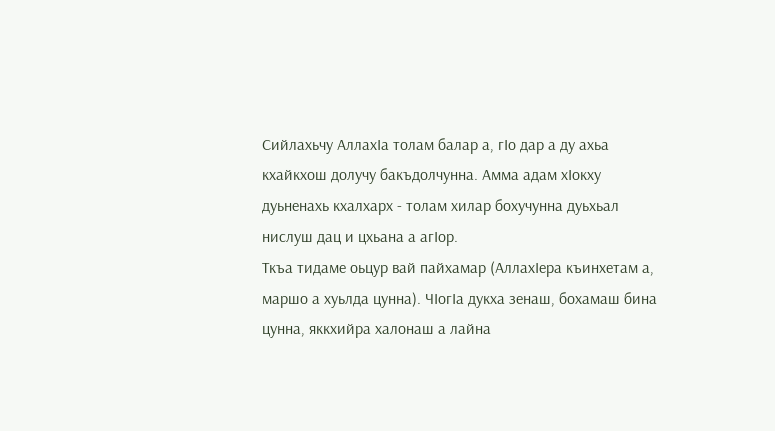Сийлахьчу АллахIа толам балар а, гIо дар а ду ахьа кхайкхош долучу бакъдолчунна. Амма адам хIокху дуьненахь кхалхарх - толам хилар бохучунна дуьхьал нислуш дац и цхьана а агIор.
Ткъа тидаме оьцур вай пайхамар (АллахIера къинхетам а, маршо а хуьлда цунна). ЧIогIа дукха зенаш, бохамаш бина цунна, яккхийра халонаш а лайна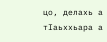цо, делахь а тIаьххьара а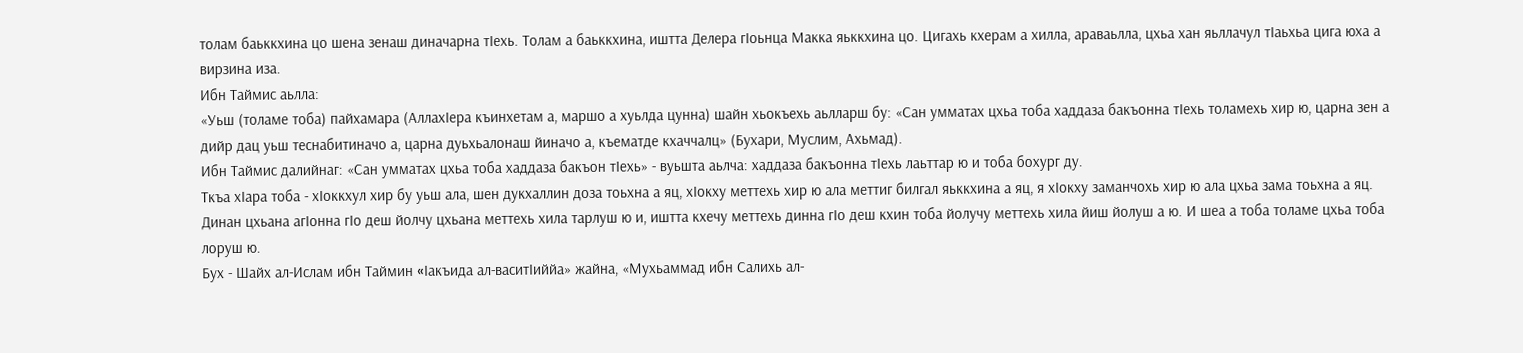толам баьккхина цо шена зенаш диначарна тIехь. Толам а баьккхина, иштта Делера гIоьнца Макка яьккхина цо. Цигахь кхерам а хилла, араваьлла, цхьа хан яьллачул тIаьхьа цига юха а вирзина иза.
Ибн Таймис аьлла:
«Уьш (толаме тоба) пайхамара (АллахIера къинхетам а, маршо а хуьлда цунна) шайн хьокъехь аьлларш бу: «Сан умматах цхьа тоба хаддаза бакъонна тIехь толамехь хир ю, царна зен а дийр дац уьш теснабитиначо а, царна дуьхьалонаш йиначо а, къематде кхаччалц» (Бухари, Муслим, Ахьмад).
Ибн Таймис далийнаг: «Сан умматах цхьа тоба хаддаза бакъон тIехь» - вуьшта аьлча: хаддаза бакъонна тIехь лаьттар ю и тоба бохург ду.
Ткъа хIара тоба - хIоккхул хир бу уьш ала, шен дукхаллин доза тоьхна а яц, хIокху меттехь хир ю ала меттиг билгал яьккхина а яц, я хIокху заманчохь хир ю ала цхьа зама тоьхна а яц. Динан цхьана агIонна гIо деш йолчу цхьана меттехь хила тарлуш ю и, иштта кхечу меттехь динна гIо деш кхин тоба йолучу меттехь хила йиш йолуш а ю. И шеа а тоба толаме цхьа тоба лоруш ю.
Бух - Шайх ал-Ислам ибн Таймин «Iакъида ал-васитIиййа» жайна, «Мухьаммад ибн Салихь ал-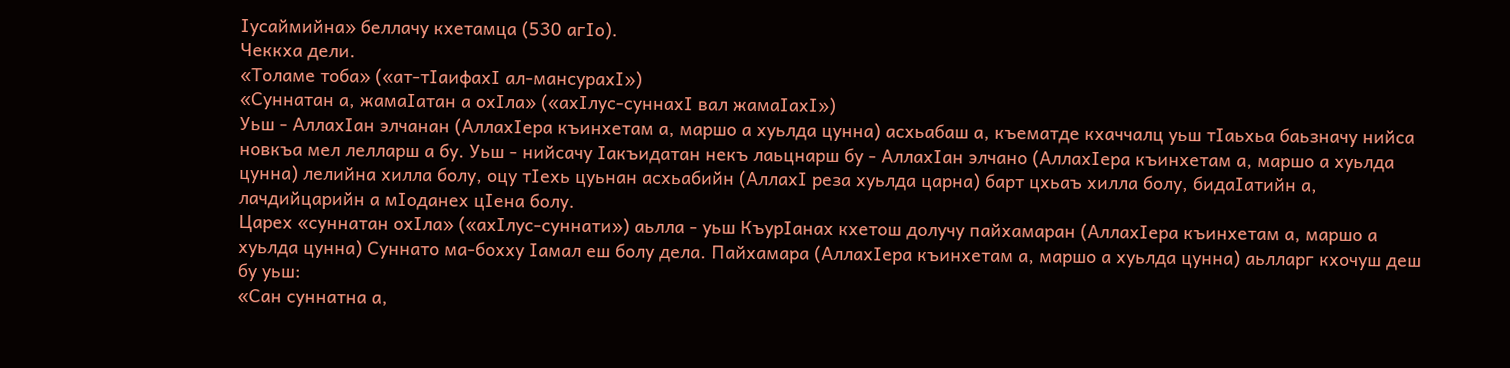Iусаймийна» беллачу кхетамца (530 агIо).
Чеккха дели.
«Толаме тоба» («ат-тIаифахI ал-мансурахI»)
«Суннатан а, жамаIатан а охIла» («ахIлус-суннахI вал жамаIахI»)
Уьш - АллахIан элчанан (АллахIера къинхетам а, маршо а хуьлда цунна) асхьабаш а, къематде кхаччалц уьш тIаьхьа баьзначу нийса новкъа мел лелларш а бу. Уьш - нийсачу Iакъидатан некъ лаьцнарш бу - АллахIан элчано (АллахIера къинхетам а, маршо а хуьлда цунна) лелийна хилла болу, оцу тIехь цуьнан асхьабийн (АллахI реза хуьлда царна) барт цхьаъ хилла болу, бидаIатийн а, лачдийцарийн а мIоданех цIена болу.
Царех «суннатан охIла» («ахIлус-суннати») аьлла - уьш КъурIанах кхетош долучу пайхамаран (АллахIера къинхетам а, маршо а хуьлда цунна) Суннато ма-бохху Iамал еш болу дела. Пайхамара (АллахIера къинхетам а, маршо а хуьлда цунна) аьлларг кхочуш деш бу уьш:
«Сан суннатна а,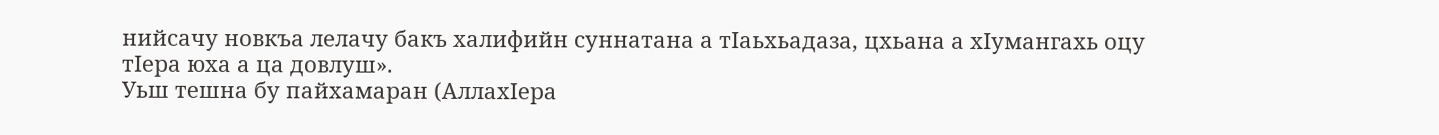нийсачу новкъа лелачу бакъ халифийн суннатана а тIаьхьадаза, цхьана а хIумангахь оцу тIера юха а ца довлуш».
Уьш тешна бу пайхамаран (АллахIера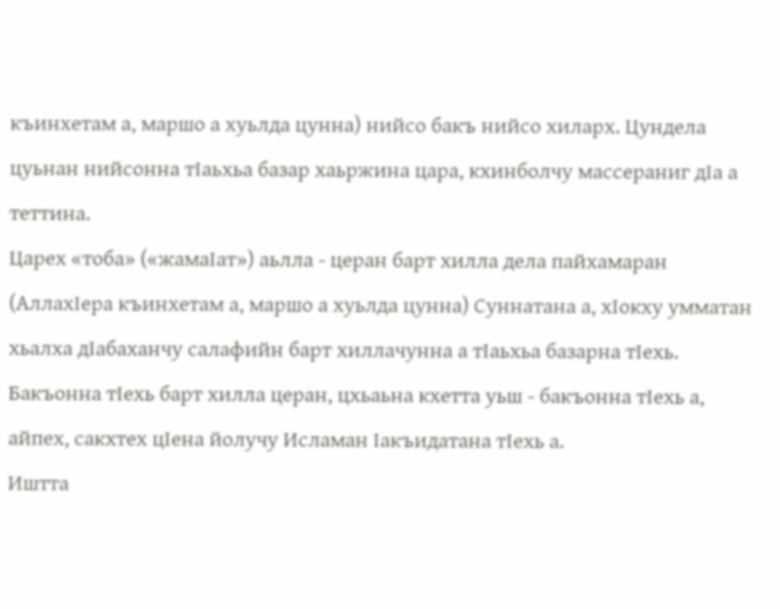къинхетам а, маршо а хуьлда цунна) нийсо бакъ нийсо хиларх. Цундела цуьнан нийсонна тIаьхьа базар хаьржина цара, кхинболчу массераниг дIа а теттина.
Царех «тоба» («жамаIат») аьлла - церан барт хилла дела пайхамаран (АллахIера къинхетам а, маршо а хуьлда цунна) Суннатана а, хIокху умматан хьалха дIабаханчу салафийн барт хиллачунна а тIаьхьа базарна тIехь. Бакъонна тIехь барт хилла церан, цхьаьна кхетта уьш - бакъонна тIехь а, айпех, сакхтех цIена йолучу Исламан Iакъидатана тIехь а.
Иштта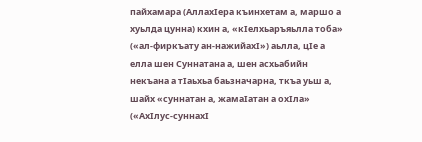пайхамара (АллахIера къинхетам а, маршо а хуьлда цунна) кхин а, «кIелхьаръяьлла тоба» («ал-фиркъату ан-нажийахI») аьлла, цIе а елла шен Суннатана а, шен асхьабийн некъана а тIаьхьа баьзначарна, ткъа уьш а, шайх «суннатан а, жамаIатан а охIла» («АхIлус-суннахI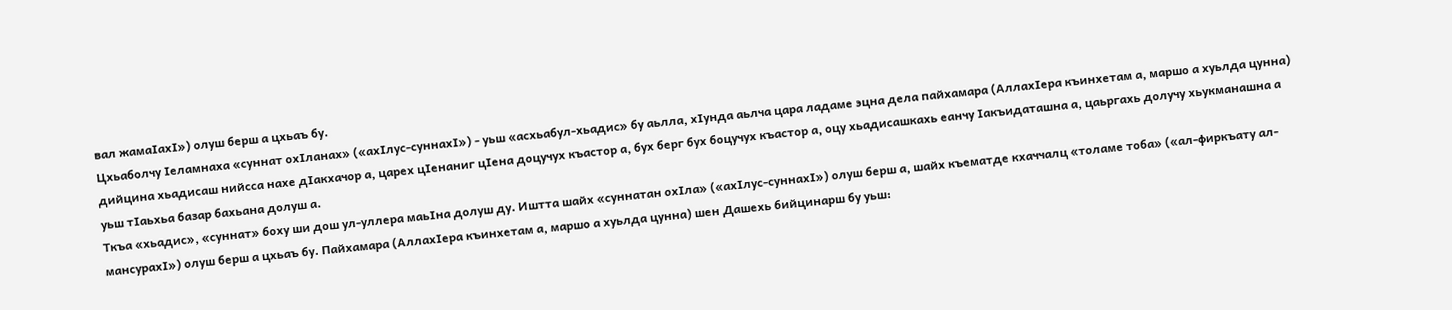вал жамаIахI») олуш берш а цхьаъ бу.
Цхьаболчу Iеламнаха «суннат охIланах» («ахIлус-суннахI») - уьш «асхьабул-хьадис» бу аьлла, хIунда аьлча цара ладаме эцна дела пайхамара (АллахIера къинхетам а, маршо а хуьлда цунна) дийцина хьадисаш нийсса нахе дIакхачор а, царех цIенаниг цIена доцучух къастор а, бух берг бух боцучух къастор а, оцу хьадисашкахь еанчу Iакъидаташна а, цаьргахь долучу хьукманашна а уьш тIаьхьа базар бахьана долуш а.
Ткъа «хьадис», «суннат» боху ши дош ул-уллера маьIна долуш ду. Иштта шайх «суннатан охIла» («ахIлус-суннахI») олуш берш а, шайх къематде кхаччалц «толаме тоба» («ал-фиркъату ал-мансурахI») олуш берш а цхьаъ бу. Пайхамара (АллахIера къинхетам а, маршо а хуьлда цунна) шен Дашехь бийцинарш бу уьш: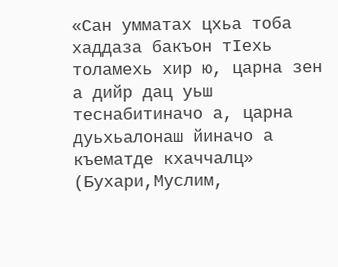«Сан умматах цхьа тоба хаддаза бакъон тIехь толамехь хир ю, царна зен а дийр дац уьш теснабитиначо а, царна дуьхьалонаш йиначо а къематде кхаччалц» (Бухари,Муслим,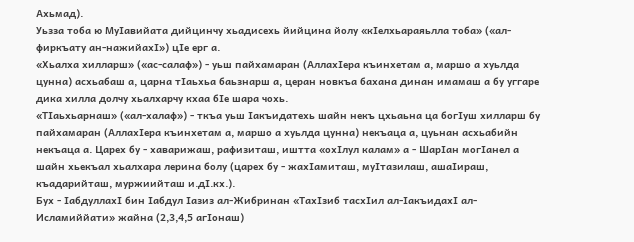Ахьмад).
Уьзза тоба ю МуIавийата дийцинчу хьадисехь йийцина йолу «кIелхьараяьлла тоба» («ал-фиркъату ан-нажийахI») цIе ерг а.
«Хьалха хилларш» («ас-салаф») - уьш пайхамаран (АллахIера къинхетам а, маршо а хуьлда цунна) асхьабаш а, царна тIаьхьа баьзнарш а, церан новкъа бахана динан имамаш а бу уггаре дика хилла долчу хьалхарчу кхаа бIе шара чохь.
«ТIаьхьарнаш» («ал-халаф») - ткъа уьш Iакъидатехь шайн некъ цхьаьна ца богIуш хилларш бу пайхамаран (АллахIера къинхетам а, маршо а хуьлда цунна) некъаца а, цуьнан асхьабийн некъаца а. Царех бу - хаварижаш, рафизиташ, иштта «охIлул калам» а - ШарIан могIанел а шайн хьекъал хьалхара лерина болу (царех бу - жахIамиташ, муIтазилаш, ашаIираш, къадарийташ, муржиийташ и.дI.кх.).
Бух - IабдуллахI бин Iабдул Iазиз ал-Жибринан «ТахIзиб тасхIил ал-IакъидахI ал-Исламиййати» жайна (2,3,4,5 агIонаш)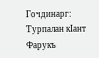Гочдинарг: Турпалан кIант Фарукъ